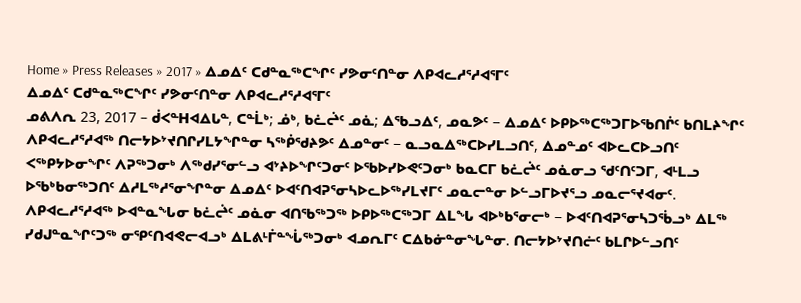Home » Press Releases » 2017 » ᐃᓄᐃᑦ ᑕᑯᓐᓇᖅᑕᖏᑦ ᓯᕗᓂᑦᑎᓐᓂ ᐱᑭᐊᓚᓱᕐᓱᐊᕐᒥᑦ
ᐃᓄᐃᑦ ᑕᑯᓐᓇᖅᑕᖏᑦ ᓯᕗᓂᑦᑎᓐᓂ ᐱᑭᐊᓚᓱᕐᓱᐊᕐᒥᑦ
ᓄᕕᐱᕆ 23, 2017 – ᑰᐸᓐᕼᐊᐃᒐᓐ, ᑕᓐᒫᒃ; ᓅᒃ, ᑲᓛᖡᑦ ᓄᓈ; ᐃᖃᓗᐃᑦ, ᓄᓇᕗᑦ − ᐃᓄᐃᑦ ᐅᑭᐅᖅᑕᖅᑐᒥᐅᖃᑎᒌᑦ ᑲᑎᒪᔨᖏᑦ ᐱᑭᐊᓚᓱᕐᓱᐊᖅ ᑎᓕᔭᐅᔾᔪᑎᒋᓯᒪᔭᖏᓐᓂ ᓴᖅᑮᖁᔨᕗᑦ ᐃᓄᓐᓂᑦ − ᓇᓗᓇᐃᖅᑕᐅᓯᒪᓗᑎᑦ, ᐃᓄᓐᓄᑦ ᐊᐅᓚᑕᐅᓗᑎᑦ ᐸᖅᑭᔭᐅᓂᖏᑦ ᐱᕈᖅᑐᓂᒃ ᐱᖅᑯᓯᕐᓂᓪᓗ ᐊᔾᔨᐅᖏᑦᑐᓂᑦ ᐅᖃᐅᓯᐅᕙᑦᑐᓂᒃ ᑲᓇᑕᒥ ᑲᓛᖡᑦ ᓄᓈᓂᓗ ᖁᑦᑎᑦᑐᒥ, ᐊᒻᒪᓗ ᐅᖃᒃᑲᓂᖅᑐᑎᑦ ᐃᓱᒪᖅᓱᕐᓂᖏᓐᓂ ᐃᓄᐃᑦ ᐅᐊᑦᑎᐊᕈᕐᓂᓴᐅᓚᐅᖅᓯᒪᔪᒥᑦ ᓄᓇᓕᓐᓂ ᐅᓪᓗᒥᐅᔪᕐᓗ ᓄᓇᓕᕐᔪᐊᓂᑦ.
ᐱᑭᐊᓚᓱᕐᓱᐊᖅ ᐅᐊᓐᓇᖓᓂ ᑲᓛᖡᑦ ᓄᓈᓂ ᐊᑎᖃᖅᑐᖅ ᐅᑭᐅᖅᑕᖅᑐᒥ ᐃᒪᖓ ᐊᐅᒃᑲᕐᓂᓕᒃ − ᐅᐊᑦᑎᐊᕈᕐᓂᓴᑐᖄᓗᒃ ᐃᒪᖅ ᓯᑯᒍᓐᓇᖏᑦᑐᖅ ᓂᕿᑦᑎᐊᕙᓕᐊᓗᒃ ᐃᒪᕕᒻᒦᓐᖔᖅᑐᓂᒃ ᐊᓄᕆᒥᑦ ᑕᐃᑲᓃᓐᓂᖓᓐᓂ. ᑎᓕᔭᐅᔾᔪᑎᓖᑦ ᑲᒪᒋᐅᓪᓗᑎᑦ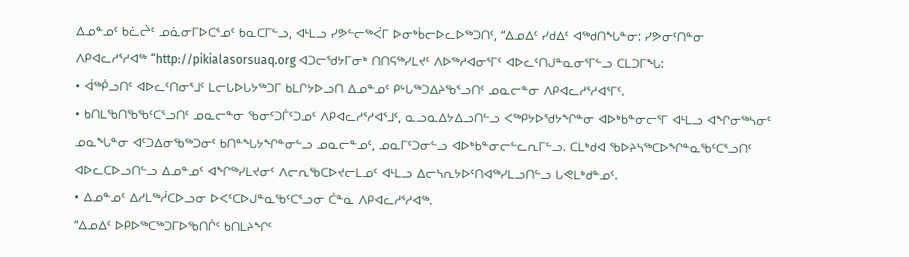ᐃᓄᓐᓄᑦ ᑲᓛᖡᑦ ᓄᓈᓂᒥᐅᑕᕐᓄᑦ ᑲᓇᑕᒥᓪᓗ, ᐊᒻᒪᓗ ᓯᕗᓪᓕᖅᐹᒥ ᐅᓂᒃᑳᓕᐅᓚᐅᖅᑐᑎᑦ, “ᐃᓄᐃᑦ ᓯᑯᐃᑦ ᐊᖅᑯᑎᖓᓐᓂ: ᓯᕗᓂᑦᑎᓐᓂ ᐱᑭᐊᓚᓱᕐᓱᐊᖅ “http://pikialasorsuaq.org ᐊᑐᓕᖁᔭᒥᓂᒃ ᑎᑎᕋᖅᓯᒪᔪᑦ ᐱᐅᖅᓱᐊᓂᕐᒥᑦ ᐊᐅᓚᑦᑎᒍᓐᓇᓂᕐᒥᓪᓗ ᑕᒪᑐᒥᖓ:
• ᐋᖅᑮᓗᑎᑦ ᐊᐅᓚᑦᑎᓂᕐᒧᑦ ᒪᓕᒐᐅᒐᔭᖅᑐᒥ ᑲᒪᒋᔭᐅᓗᑎ ᐃᓄᓐᓄᑦ ᑭᒡᒐᖅᑐᐃᔨᖃᕐᓗᑎᑦ ᓄᓇᓕᓐᓂ ᐱᑭᐊᓚᓱᕐᓱᐊᕐᒥᑦ.
• ᑲᑎᒪᖃᑎᖃᖃᑦᑕᕐᓗᑎᑦ ᓄᓇᓕᓐᓂ ᖃᓂᑦᑐᒦᑦᑐᓄᑦ ᐱᑭᐊᓚᓱᕐᓱᐊᕐᒧᑦ, ᓇᓗᓇᐃᔭᐃᓗᑎᓪᓗ ᐸᖅᑭᔭᐅᖁᔭᖏᓐᓂ ᐊᐅᒃᑲᓐᓂᓕᕐᒥ ᐊᒻᒪᓗ ᐊᖏᓂᖅᓴᓂᑦ ᓄᓇᖓᓐᓂ ᐊᑦᑐᐃᓂᖃᖅᑐᓂᑦ ᑲᑎᓐᖓᔭᖏᓐᓂᓪᓗ ᓄᓇᓕᓐᓄᑦ, ᓄᓇᒥᑦᑐᓂᓪᓗ ᐊᐅᒃᑲᓐᓂᓕᓪᓚᕆᒥᓪᓗ. ᑕᒪᒃᑯᐊ ᖃᐅᔨᓴᖅᑕᐅᖏᓐᓇᖃᑦᑕᕐᓗᑎᑦ ᐊᐅᓚᑕᐅᓗᑎᓪᓗ ᐃᓄᓐᓄᑦ ᐊᖏᖅᓯᒪᔪᓂᑦ ᐱᓕᕆᖃᑕᐅᔪᓕᒪᓄᑦ ᐊᒻᒪᓗ ᐃᓕᓴᕆᔭᐅᑦᑎᐊᖅᓯᒪᓗᑎᓪᓗ ᒐᕙᒪᒃᑯᓐᓄᑦ.
• ᐃᓄᓐᓄᑦ ᐃᓱᒪᖅᓲᑕᐅᓗᓂ ᐅᐸᑦᑕᐅᒍᓐᓇᖃᑦᑕᕐᓗᓂ ᑖᓐᓇ ᐱᑭᐊᓚᓱᕐᓱᐊᖅ.
“ᐃᓄᐃᑦ ᐅᑭᐅᖅᑕᖅᑐᒥᐅᖃᑎᒌᑦ ᑲᑎᒪᔨᖏᑦ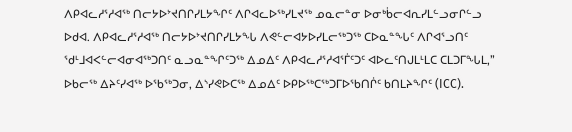ᐱᑭᐊᓚᓱᕐᓱᐊᖅ ᑎᓕᔭᐅᔾᔪᑎᒋᓯᒪᔭᖏᑦ ᐱᒋᐊᓚᐅᖅᓯᒪᔪᖅ ᓄᓇᓕᓐᓂ ᐅᓂᒃᑳᓕᐊᕆᓯᒪᓪᓗᓂᒋᓪᓗ ᐅᑯᐊ. ᐱᑭᐊᓚᓱᕐᓱᐊᖅ ᑎᓕᔭᐅᔾᔪᑎᒋᓯᒪᔭᖓ ᐱᕙᓪᓕᐊᔭᐅᓯᒪᓕᖅᑐᖅ ᑕᐅᓇᓐᖓᑦ ᐱᒋᐊᕐᓗᑎᑦ ᖁᒻᒧᐊᐸᓪᓕᐊᓂᐊᖅᑐᑎᑦ ᓇᓗᓇᓐᖏᑦᑐᖅ ᐃᓄᐃᑦ ᐱᑭᐊᓚᓱᕐᓱᐊᕐᒦᑦᑐᑦ ᐊᐅᓚᑦᑎᒍᒪᒻᒪᑕ ᑕᒪᑐᒥᖓᒪ,” ᐅᑲᓕᖅ ᐃᔨᑦᓯᐊᖅ ᐅᖃᖅᑐᓂ, ᐃᔅᓯᕙᐅᑕᖅ ᐃᓄᐃᑦ ᐅᑭᐅᖅᑕᖅᑐᒥᐅᖃᑎᒌᑦ ᑲᑎᒪᔨᖏᑦ (ICC).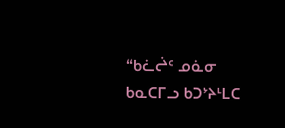“ᑲᓛᖡᑦ ᓄᓈᓂ ᑲᓇᑕᒥᓗ ᑲᑐᔾᔨᒻᒪᑕ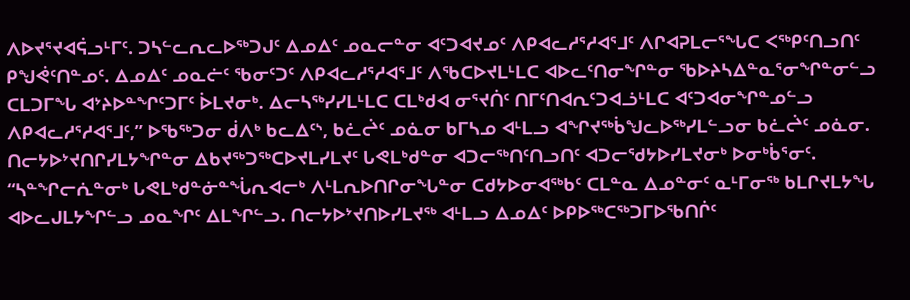ᐱᐅᔪᕐᔪᐊᕌᓗᒻᒥᑦ. ᑐᓴᓪᓚᕆᓚᐅᖅᑐᒍᑦ ᐃᓄᐃᑦ ᓄᓇᓕᓐᓂ ᐊᑦᑐᐊᔪᓄᑦ ᐱᑭᐊᓚᓱᕐᓱᐊᕐᒧᑦ ᐱᒋᐊᕈᒪᓕᕐᖓᑕ ᐸᖅᑭᑦᑎᓗᑎᑦ ᑭᖑᕚᑦᑎᓐᓄᑦ. ᐃᓄᐃᑦ ᓄᓇᓖᑦ ᖃᓂᑦᑐᑦ ᐱᑭᐊᓚᓱᕐᓱᐊᕐᒧᑦ ᐱᖃᑕᐅᔪᒪᒻᒪᑕ ᐊᐅᓚᑦᑎᓂᖏᓐᓂ ᖃᐅᔨᓴᐃᓐᓇᕐᓂᖏᓐᓂᓪᓗ ᑕᒪᑐᒥᖓ ᐊᔾᔨᐅᓐᖏᑦᑐᒥᑦ ᐆᒪᔪᓂᒃ. ᐃᓕᓴᖅᓯᓯᒪᒻᒪᑕ ᑕᒪᒃᑯᐊ ᓂᕐᔪᑏᑦ ᑎᒥᑦᑎᐊᕆᑦᑐᐊᓘᒻᒪᑕ ᐊᑦᑐᐊᓂᖏᓐᓄᓪᓗ ᐱᑭᐊᓚᓱᕐᓱᐊᕐᒧᑦ,” ᐅᖃᖅᑐᓂ ᑰᐱᒃ ᑲᓚᐃᑦᔅ, ᑲᓛᖡᑦ ᓄᓈᓂ ᑲᒥᓴᓄ ᐊᒻᒪᓗ ᐊᖏᔪᖅᑳᖑᓚᐅᖅᓯᒪᓪᓗᓂ ᑲᓛᖡᑦ ᓄᓈᓂ.
ᑎᓕᔭᐅᔾᔪᑎᒋᓯᒪᔭᖏᓐᓂ ᐃᑲᔪᖅᑐᖅᑕᐅᔪᒪᓯᒪᔪᑦ ᒐᕙᒪᒃᑯᓐᓂ ᐊᑐᓕᖅᑎᑦᑎᓗᑎᑦ ᐊᑐᓕᖁᔭᐅᓯᒪᔪᓂᒃ ᐅᓂᒃᑳᕐᓂᑦ. “ᓴᓐᖏᓕᕇᓐᓂᒃ ᒐᕙᒪᒃᑯᓐᓃᓐᖔᕆᐊᓕᒃ ᐱᒻᒪᕆᐅᑎᒋᓂᖓᓐᓂ ᑕᑯᔭᐅᓂᐊᖅᑲᑦ ᑕᒪᓐᓇ ᐃᓄᓐᓂᑦ ᓇᒻᒥᓂᖅ ᑲᒪᒋᔪᒪᔭᖓ ᐊᐅᓚᒍᒪᔭᖏᓪᓗ ᓄᓇᖏᑦ ᐃᒪᖏᓪᓗ. ᑎᓕᔭᐅᔾᔪᑎᐅᓯᒪᔪᖅ ᐊᒻᒪᓗ ᐃᓄᐃᑦ ᐅᑭᐅᖅᑕᖅᑐᒥᐅᖃᑎᒌᑦ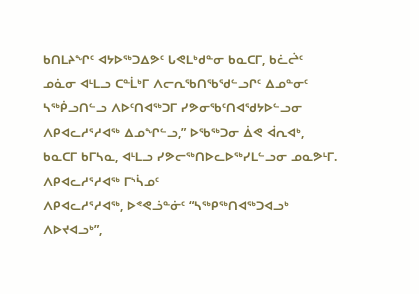ᑲᑎᒪᔨᖏᑦ ᐊᔭᐅᖅᑐᐃᕗᑦ ᒐᕙᒪᒃᑯᓐᓂ ᑲᓇᑕᒥ, ᑲᓛᖡᑦ ᓄᓈᓂ ᐊᒻᒪᓗ ᑕᓐᒫᒃᒥ ᐱᓕᕆᖃᑎᖃᖁᓪᓗᒋᑦ ᐃᓄᓐᓂᑦ ᓴᖅᑮᓗᑎᓪᓗ ᐱᐅᑦᑎᐊᖅᑐᒥ ᓯᕗᓂᖃᑦᑎᐊᖁᔭᐅᓪᓗᓂ ᐱᑭᐊᓚᓱᕐᓱᐊᖅ ᐃᓄᖏᓪᓗ,” ᐅᖃᖅᑐᓂ ᐄᕙ ᐋᕆᐊᒃ, ᑲᓇᑕᒥ ᑲᒥᓴᓇ, ᐊᒻᒪᓗ ᓯᕗᓕᖅᑎᐅᓚᐅᖅᓯᒪᓪᓗᓂ ᓄᓇᕗᒻᒥ.
ᐱᑭᐊᓚᓱᕐᓱᐊᖅ ᒥᔅᓵᓄᑦ
ᐱᑭᐊᓚᓱᕐᓱᐊᖅ, ᐅᕝᕙᓘᓐᓃᑦ “ᓴᖅᑭᖅᑎᐊᖅᑐᐊᓗᒃ ᐱᐅᔪᐊᓗᒃ”,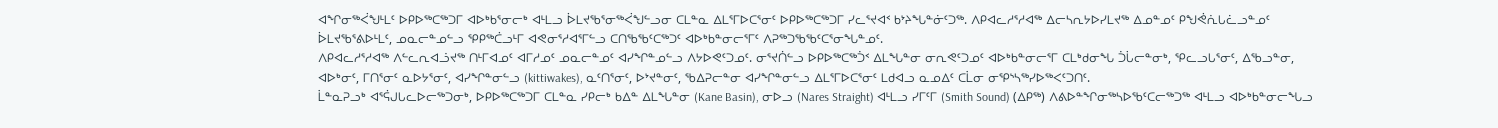ᐊᖏᓂᖅᐹᖑᒻᒪᑦ ᐅᑭᐅᖅᑕᖅᑐᒥ ᐊᐅᒃᑲᕐᓂᓕᒃ ᐊᒻᒪᓗ ᐆᒪᔪᖃᕐᓂᖅᐹᖑᓪᓗᓂ ᑕᒪᓐᓇ ᐃᒪᕐᒥᐅᑕᕐᓂᑦ ᐅᑭᐅᖅᑕᖅᑐᒥ ᓯᓚᕐᔪᐊᑉ ᑲᔾᔨᖓᓐᓃᑦᑐᖅ. ᐱᑭᐊᓚᓱᕐᓱᐊᖅ ᐃᓕᓴᕆᔭᐅᓯᒪᔪᖅ ᐃᓄᓐᓄᑦ ᑭᖑᕚᕇᒐᓛᓗᓐᓄᑦ ᐆᒪᔪᖃᕐᕕᐅᒻᒪᑦ, ᓄᓇᓕᓐᓄᓪᓗ ᕿᑭᖅᑖᓗᒻᒥ ᐊᕙᓂᕐᓱᐊᕐᒥᓪᓗ ᑕᑎᖃᖃᑦᑕᖅᑐᑦ ᐊᐅᒃᑲᓐᓂᓕᕐᒥᑦ ᐱᕈᖅᑐᖃᖃᑦᑕᕐᓂᖓᓐᓄᑦ.
ᐱᑭᐊᓚᓱᕐᓱᐊᖅ ᐱᓪᓚᕆᐊᓘᔪᖅ ᑎᒻᒥᐊᓄᑦ ᐊᒥᓱᓄᑦ ᓄᓇᓕᓐᓄᑦ ᐊᓯᖏᓐᓄᓪᓗ ᐱᔭᐅᕙᑦᑐᓄᑦ. ᓂᕐᔪᑏᓪᓗ ᐅᑭᐅᖅᑕᖅᑑᑉ ᐃᒪᖓᓐᓂ ᓂᕆᕙᑦᑐᓄᑦ ᐊᐅᒃᑲᓐᓂᓕᕐᒥ ᑕᒪᒃᑯᓂᖓ ᑑᒑᓕᓐᓂᒃ, ᕿᓚᓗᒐᕐᓂᑦ, ᐃᖃᓗᓐᓂ, ᐊᐅᒃᓂᑦ, ᒥᑎᕐᓂᑦ ᓇᐅᔭᕐᓂᑦ, ᐊᓯᖏᓐᓂᓪᓗ (kittiwakes), ᓇᑦᑎᕐᓂᑦ, ᐅᔾᔪᓐᓂᑦ, ᖃᐃᕈᓕᓐᓂ ᐊᓯᖏᓐᓂᓪᓗ ᐃᒪᕐᒥᐅᑕᕐᓂᑦ ᒪᑯᐊᓗ ᓇᓄᐃᑦ ᑕᒫᓂ ᓂᕿᔅᓴᖅᓯᐅᖅᐸᑦᑐᑎᑦ.
ᒫᓐᓇᕈᓗᒃ ᐊᕐᕌᒍᒐᓚᐅᓕᖅᑐᓂᒃ, ᐅᑭᐅᖅᑕᖅᑐᒥ ᑕᒪᓐᓇ ᓯᑭᓕᒃ ᑲᐃᓐ ᐃᒪᖓᓐᓂ (Kane Basin), ᓂᐅᓗ (Nares Straight) ᐊᒻᒪᓗ ᓯᒥᑦᒥ (Smith Sound) (ᐃᑭᖅ) ᐱᕕᐅᓐᖏᓂᖅᓴᐅᖃᑦᑕᓕᖅᑐᖅ ᐊᒻᒪᓗ ᐊᐅᒃᑲᓐᓂᓕᖓᓗ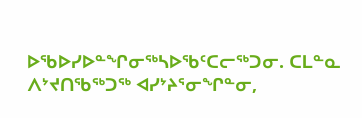ᐅᖃᐅᓯᐅᓐᖏᓂᖅᓴᐅᖃᑦᑕᓕᖅᑐᓂ. ᑕᒪᓐᓇ ᐱᔾᔪᑎᖃᖅᑐᖅ ᐊᓯᔾᔨᕐᓂᖏᓐᓂ,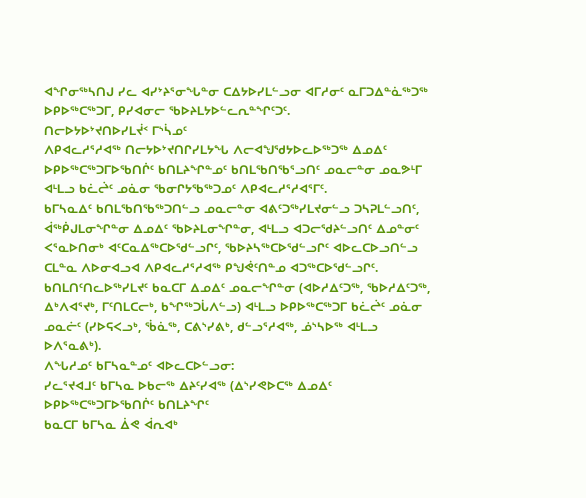ᐊᖏᓂᖅᓴᑎᒍ ᓯᓚ ᐊᓯᔾᔨᕐᓂᖓᓐᓂ ᑕᐃᔭᐅᓯᒪᓪᓗᓂ ᐊᒥᓱᓂᑦ ᓇᒥᑐᐃᓐᓈᖅᑐᖅ ᐅᑭᐅᖅᑕᖅᑐᒥ, ᑭᓯᐊᓂᓕ ᖃᐅᔨᒪᔭᐅᓪᓚᕆᓐᖏᑦᑐᑦ.
ᑎᓕᐅᔭᐅᔾᔪᑎᐅᓯᒪᔫᑉ ᒥᔅᓵᓄᑦ
ᐱᑭᐊᓚᓱᕐᓱᐊᖅ ᑎᓕᔭᐅᔾᔪᑎᒋᓯᒪᔭᖓ ᐱᓕᐊᖑᖁᔭᐅᓚᐅᖅᑐᖅ ᐃᓄᐃᑦ ᐅᑭᐅᖅᑕᖅᑐᒥᐅᖃᑎᒌᑦ ᑲᑎᒪᔨᖏᓐᓄᑦ ᑲᑎᒪᖃᑎᖃᕐᓗᑎᑦ ᓄᓇᓕᓐᓂ ᓄᓇᕗᒻᒥ ᐊᒻᒪᓗ ᑲᓛᖡᑦ ᓄᓈᓂ ᖃᓂᒋᔭᖃᖅᑐᓄᑦ ᐱᑭᐊᓚᓱᕐᓱᐊᕐᒥᑦ.
ᑲᒥᓴᓇᐃᑦ ᑲᑎᒪᖃᑎᖃᖅᑐᑎᓪᓗ ᓄᓇᓕᓐᓂ ᐊᕕᑦᑐᖅᓯᒪᔪᓂᓪᓗ ᑐᓴᕈᒪᓪᓗᑎᑦ, ᐋᖅᑮᒍᒪᓂᖏᓐᓂ ᐃᓄᐃᑦ ᖃᐅᔨᒪᓂᖏᓐᓂ, ᐊᒻᒪᓗ ᐊᑐᓕᖁᔨᓪᓗᑎᑦ ᐃᓄᓐᓂᑦ ᐸᕐᓇᐅᑎᓂᒃ ᐊᑦᑕᓇᐃᖅᑕᐅᖁᓪᓗᒋᑦ, ᖃᐅᔨᓴᖅᑕᐅᖁᓪᓗᒋᑦ ᐊᐅᓚᑕᐅᓗᑎᓪᓗ ᑕᒪᓐᓇ ᐱᐅᓂᐊᓗᐊ ᐱᑭᐊᓚᓱᕐᓱᐊᖅ ᑭᖑᕚᑦᑎᓐᓄ ᐊᑐᖅᑕᐅᖁᓪᓗᒋᑦ. ᑲᑎᒪᑎᑦᑎᓚᐅᖅᓯᒪᔪᑦ ᑲᓇᑕᒥ ᐃᓄᐃᑦ ᓄᓇᓕᖏᓐᓂ (ᐊᐅᓱᐃᑦᑐᖅ, ᖃᐅᓱᐃᑦᑐᖅ, ᐃᒃᐱᐊᕐᔪᒃ, ᒥᑦᑎᒪᑕᓕᒃ, ᑲᖏᖅᑐᒑᐱᓪᓗ) ᐊᒻᒪᓗ ᐅᑭᐅᖅᑕᖅᑐᒥ ᑲᓛᖡᑦ ᓄᓈᓂ ᓄᓇᓖᑦ (ᓯᐅᕋᐸᓗᒃ, ᖄᓈᖅ, ᑕᕕᔅᓯᕕᒃ, ᑯᓪᓗᕐᓱᐊᖅ, ᓅᔅᓴᐅᖅ ᐊᒻᒪᓗ ᐅᐱᕐᓇᕕᒃ).
ᐱᖓᓱᓄᑦ ᑲᒥᓴᓇᓐᓄᑦ ᐊᐅᓚᑕᐅᓪᓗᓂ:
ᓯᓚᕐᔪᐊᒧᑦ ᑲᒥᓴᓇ ᐅᑲᓕᖅ ᐃᔨᑦᓯᐊᖅ (ᐃᔅᓯᕙᐅᑕᖅ ᐃᓄᐃᑦ ᐅᑭᐅᖅᑕᖅᑐᒥᐅᖃᑎᒌᑦ ᑲᑎᒪᔨᖏᑦ
ᑲᓇᑕᒥ ᑲᒥᓴᓇ ᐄᕙ ᐋᕆᐊᒃ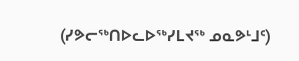(ᓯᕗᓕᖅᑎᐅᓚᐅᖅᓯᒪᔪᖅ ᓄᓇᕗᒻᒧᑦ)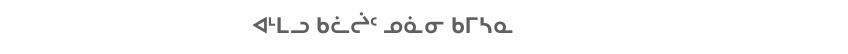ᐊᒻᒪᓗ ᑲᓛᖡᑦ ᓄᓈᓂ ᑲᒥᓴᓇ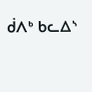ᑰᐱᒃ ᑲᓚᐃᔅ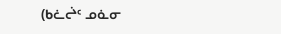(ᑲᓛᖡᑦ ᓄᓈᓂ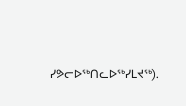ᓯᕗᓕᐅᖅᑎᓚᐅᖅᓯᒪᔪᖅ).